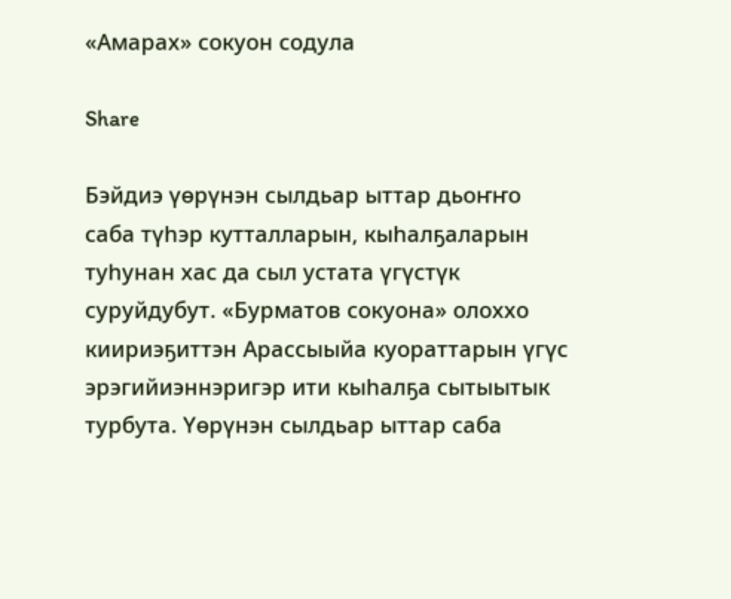«Амарах» сокуон содула

Share

Бэйдиэ үөрүнэн сылдьар ыттар дьоҥҥо саба түһэр кутталларын, кыһалҕаларын туһунан хас да сыл устата үгүстүк суруйдубут. «Бурматов сокуона» олоххо киириэҕиттэн Арассыыйа куораттарын үгүс эрэгийиэннэригэр ити кыһалҕа сытыытык турбута. Үөрүнэн сылдьар ыттар саба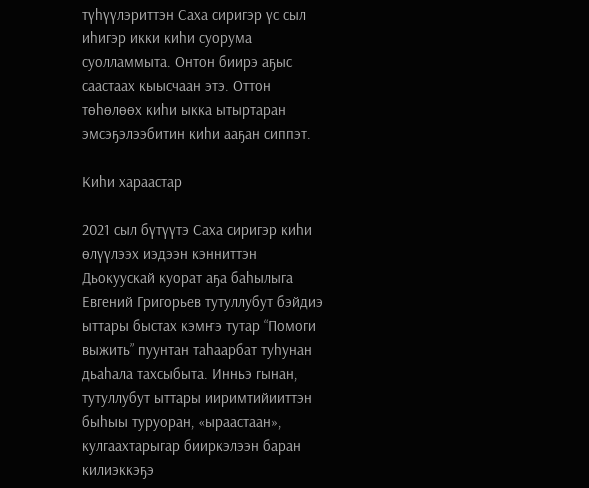түһүүлэриттэн Саха сиригэр үс сыл иһигэр икки киһи суорума суолламмыта. Онтон биирэ аҕыс саастаах кыысчаан этэ. Оттон төһөлөөх киһи ыкка ытыртаран эмсэҕэлээбитин киһи ааҕан сиппэт.

Киһи хараастар

2021 сыл бүтүүтэ Саха сиригэр киһи өлүүлээх иэдээн кэнниттэн Дьокуускай куорат аҕа баһылыга Евгений Григорьев тутуллубут бэйдиэ ыттары быстах кэмҥэ тутар “Помоги выжить” пуунтан таһаарбат туһунан дьаһала тахсыбыта. Инньэ гынан, тутуллубут ыттары ииримтийииттэн быһыы туруоран, «ыраастаан», кулгаахтарыгар бииркэлээн баран килиэккэҕэ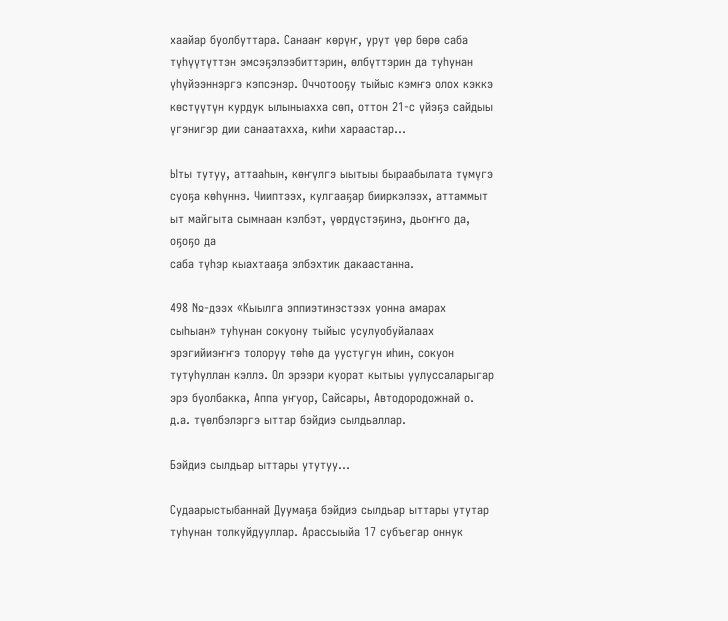хаайар буолбуттара. Санааҥ көрүҥ, урут үөр бөрө саба түһүүтүттэн эмсэҕэлээбиттэрин, өлбүттэрин да туһунан үһүйээннэргэ кэпсэнэр. Оччотооҕу тыйыс кэмҥэ олох кэккэ көстүүтүн курдук ылыныахха сөп, оттон 21‑с үйэҕэ сайдыы үгэнигэр дии санаатахха, киһи хараастар…

Ыты тутуу, аттааһын, көҥүлгэ ыытыы быраабылата түмүгэ суоҕа көһүннэ. Чииптээх, кулгааҕар бииркэлээх, аттаммыт ыт майгыта сымнаан кэлбэт, үөрдүстэҕинэ, дьоҥҥо да, оҕоҕо да
саба түһэр кыахтааҕа элбэхтик дакаастанна.

498 №-дээх «Кыылга эппиэтинэстээх уонна амарах сыһыан» туһунан сокуону тыйыс усулуобуйалаах эрэгийиэҥҥэ толоруу төһө да уустугун иһин, сокуон тутуһуллан кэллэ. Ол эрээри куорат кытыы уулуссаларыгар эрэ буолбакка, Аппа уҥуор, Сайсары, Автодородожнай о. д.а. түөлбэлэргэ ыттар бэйдиэ сылдьаллар.

Бэйдиэ сылдьар ыттары утутуу…

Судаарыстыбаннай Дуумаҕа бэйдиэ сылдьар ыттары утутар туһунан толкуйдууллар. Арассыыйа 17 субъегар оннук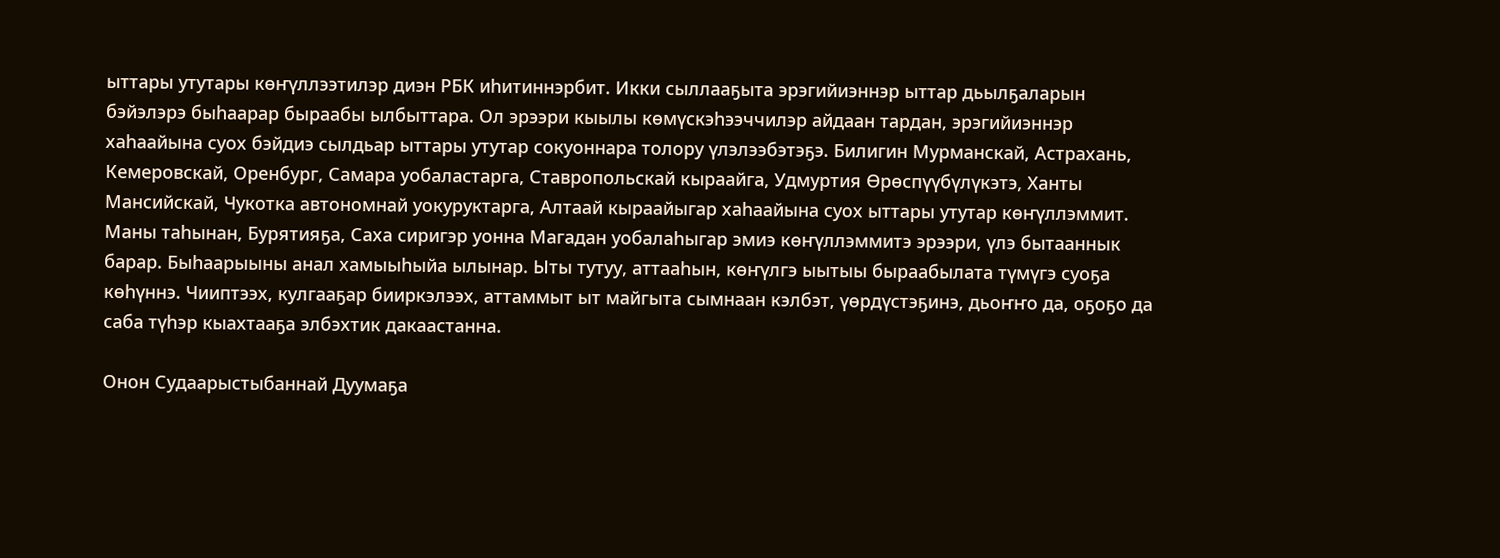ыттары утутары көҥүллээтилэр диэн РБК иһитиннэрбит. Икки сыллааҕыта эрэгийиэннэр ыттар дьылҕаларын бэйэлэрэ быһаарар быраабы ылбыттара. Ол эрээри кыылы көмүскэһээччилэр айдаан тардан, эрэгийиэннэр хаһаайына суох бэйдиэ сылдьар ыттары утутар сокуоннара толору үлэлээбэтэҕэ. Билигин Мурманскай, Астрахань, Кемеровскай, Оренбург, Самара уобаластарга, Ставропольскай кыраайга, Удмуртия Өрөспүүбүлүкэтэ, Ханты Мансийскай, Чукотка автономнай уокуруктарга, Алтаай кыраайыгар хаһаайына суох ыттары утутар көҥүллэммит. Маны таһынан, Бурятияҕа, Саха сиригэр уонна Магадан уобалаһыгар эмиэ көҥүллэммитэ эрээри, үлэ бытааннык барар. Быһаарыыны анал хамыыһыйа ылынар. Ыты тутуу, аттааһын, көҥүлгэ ыытыы быраабылата түмүгэ суоҕа көһүннэ. Чииптээх, кулгааҕар бииркэлээх, аттаммыт ыт майгыта сымнаан кэлбэт, үөрдүстэҕинэ, дьоҥҥо да, оҕоҕо да саба түһэр кыахтааҕа элбэхтик дакаастанна.

Онон Судаарыстыбаннай Дуумаҕа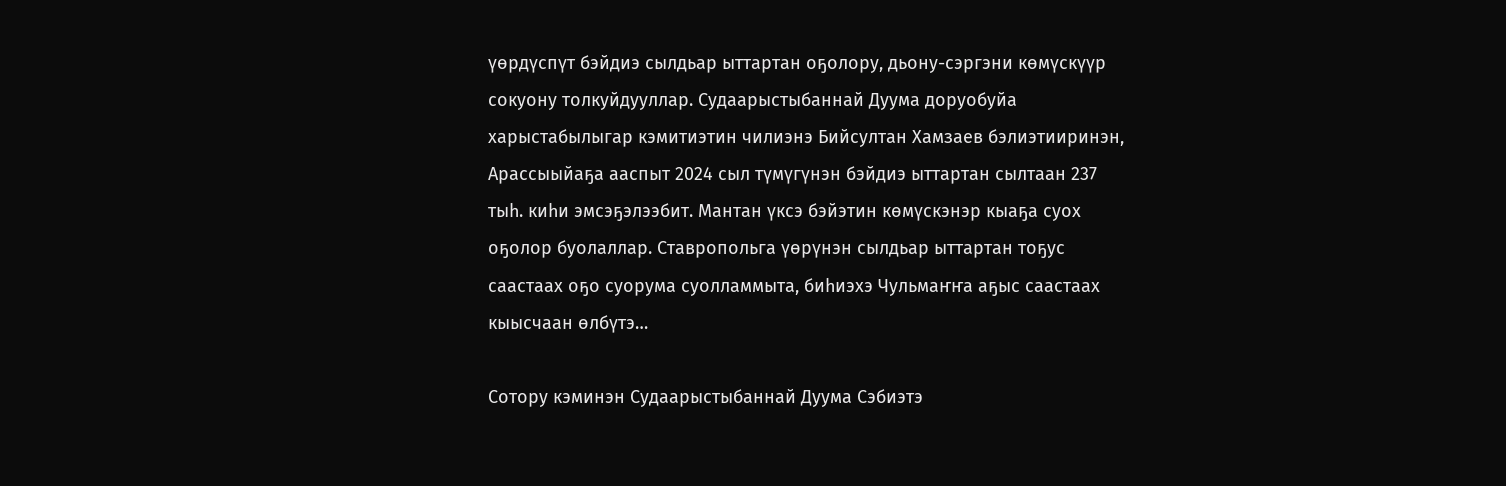үөрдүспүт бэйдиэ сылдьар ыттартан оҕолору, дьону-сэргэни көмүскүүр сокуону толкуйдууллар. Судаарыстыбаннай Дуума доруобуйа харыстабылыгар кэмитиэтин чилиэнэ Бийсултан Хамзаев бэлиэтииринэн, Арассыыйаҕа ааспыт 2024 сыл түмүгүнэн бэйдиэ ыттартан сылтаан 237 тыһ. киһи эмсэҕэлээбит. Мантан үксэ бэйэтин көмүскэнэр кыаҕа суох оҕолор буолаллар. Ставропольга үөрүнэн сылдьар ыттартан тоҕус саастаах оҕо суорума суолламмыта, биһиэхэ Чульмаҥҥа аҕыс саастаах кыысчаан өлбүтэ…

Сотору кэминэн Судаарыстыбаннай Дуума Сэбиэтэ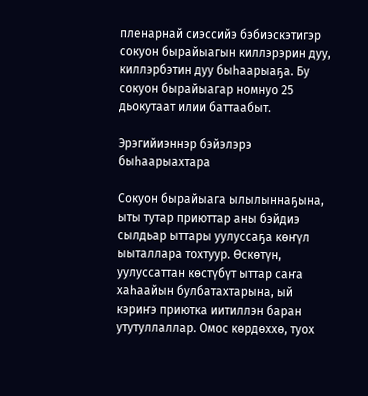пленарнай сиэссийэ бэбиэскэтигэр сокуон бырайыагын киллэрэрин дуу, киллэрбэтин дуу быһаарыаҕа. Бу сокуон бырайыагар номнуо 25 дьокутаат илии баттаабыт.

Эрэгийиэннэр бэйэлэрэ быһаарыахтара

Сокуон бырайыага ылылыннаҕына, ыты тутар приюттар аны бэйдиэ сылдьар ыттары уулуссаҕа көҥүл ыыталлара тохтуур. Өскөтүн, уулуссаттан көстүбүт ыттар саҥа хаһаайын булбатахтарына, ый кэриҥэ приютка иитиллэн баран утутуллаллар. Омос көрдөххө, туох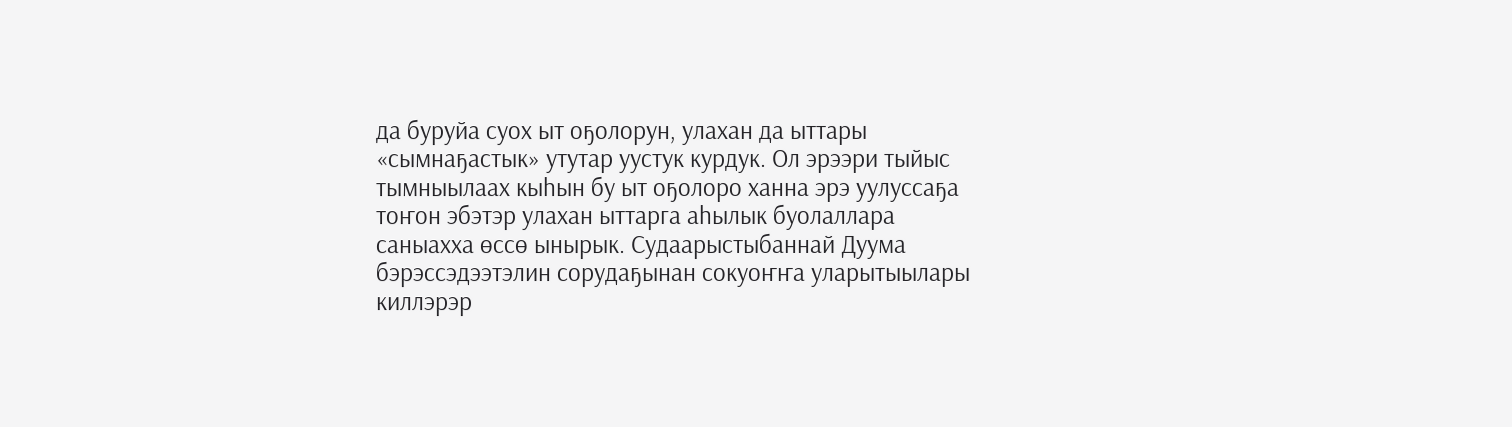да буруйа суох ыт оҕолорун, улахан да ыттары «сымнаҕастык» утутар уустук курдук. Ол эрээри тыйыс тымныылаах кыһын бу ыт оҕолоро ханна эрэ уулуссаҕа тоҥон эбэтэр улахан ыттарга аһылык буолаллара саныахха өссө ынырык. Судаарыстыбаннай Дуума бэрэссэдээтэлин сорудаҕынан сокуоҥҥа уларытыылары киллэрэр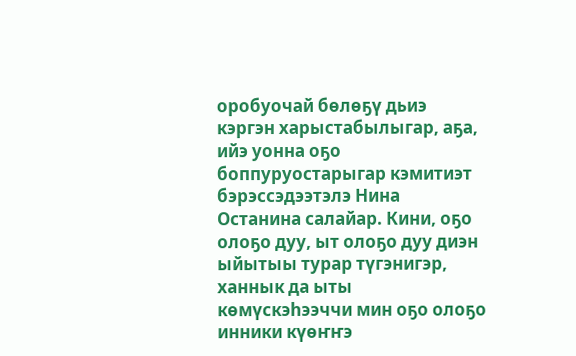оробуочай бөлөҕү дьиэ кэргэн харыстабылыгар, аҕа, ийэ уонна оҕо боппуруостарыгар кэмитиэт бэрэссэдээтэлэ Нина Останина салайар. Кини, оҕо олоҕо дуу, ыт олоҕо дуу диэн ыйытыы турар түгэнигэр, ханнык да ыты көмүскэһээччи мин оҕо олоҕо инники күөҥҥэ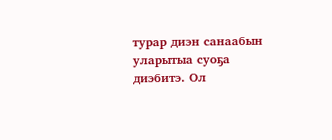турар диэн санаабын уларытыа суоҕа диэбитэ. Ол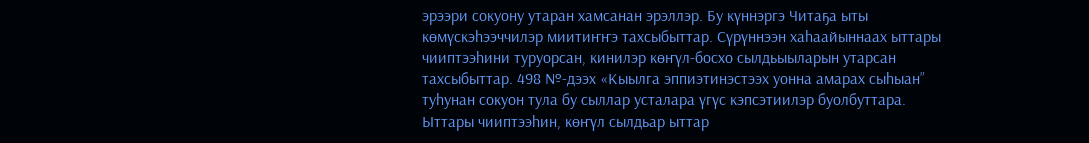эрээри сокуону утаран хамсанан эрэллэр. Бу күннэргэ Читаҕа ыты көмүскэһээччилэр миитиҥҥэ тахсыбыттар. Сүрүннээн хаһаайыннаах ыттары чииптээһини туруорсан, кинилэр көҥүл-босхо сылдьыыларын утарсан тахсыбыттар. 498 №-дээх «Кыылга эппиэтинэстээх уонна амарах сыһыан” туһунан сокуон тула бу сыллар усталара үгүс кэпсэтиилэр буолбуттара. Ыттары чииптээһин, көҥүл сылдьар ыттар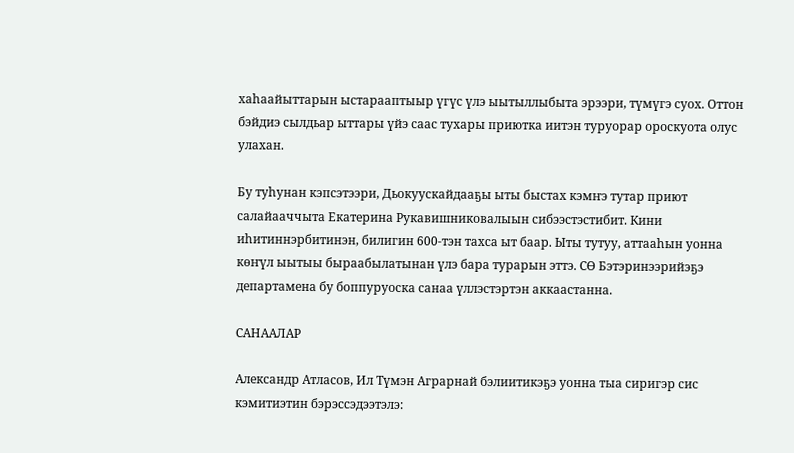хаһаайыттарын ыстарааптыыр үгүс үлэ ыытыллыбыта эрээри, түмүгэ суох. Оттон бэйдиэ сылдьар ыттары үйэ саас тухары приютка иитэн туруорар ороскуота олус улахан.

Бу туһунан кэпсэтээри, Дьокуускайдааҕы ыты быстах кэмҥэ тутар приют салайааччыта Екатерина Рукавишниковалыын сибээстэстибит. Кини иһитиннэрбитинэн, билигин 600‑тэн тахса ыт баар. Ыты тутуу, аттааһын уонна көҥүл ыытыы быраабылатынан үлэ бара турарын эттэ. СӨ Бэтэринээрийэҕэ департамена бу боппуруоска санаа үллэстэртэн аккаастанна.

САНААЛАР

Александр Атласов, Ил Түмэн Аграрнай бэлиитикэҕэ уонна тыа сиригэр сис кэмитиэтин бэрэссэдээтэлэ: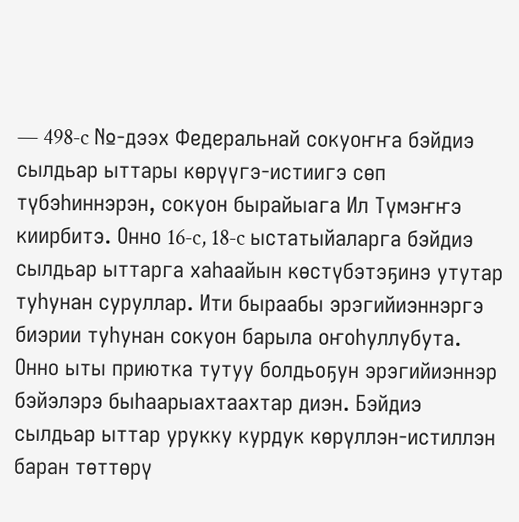— 498‑c №-дээх Федеральнай сокуоҥҥа бэйдиэ сылдьар ыттары көрүүгэ-истиигэ сөп түбэһиннэрэн, сокуон бырайыага Ил Түмэҥҥэ киирбитэ. Онно 16‑c, 18‑c ыстатыйаларга бэйдиэ сылдьар ыттарга хаһаайын көстүбэтэҕинэ утутар туһунан суруллар. Ити быраабы эрэгийиэннэргэ биэрии туһунан сокуон барыла оҥоһуллубута. Онно ыты приютка тутуу болдьоҕун эрэгийиэннэр бэйэлэрэ быһаарыахтаахтар диэн. Бэйдиэ сылдьар ыттар урукку курдук көрүллэн-истиллэн баран төттөрү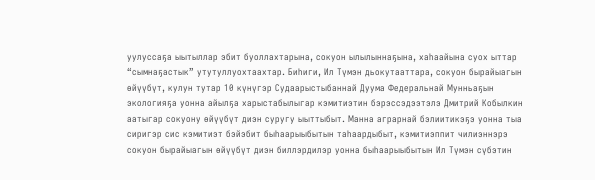уулуссаҕа ыытыллар эбит буоллахтарына, сокуон ылылыннаҕына, хаһаайына суох ыттар “сымнаҕастык” утутуллуохтаахтар. Биһиги, Ил Түмэн дьокутааттара, сокуон бырайыагын өйүүбүт, кулун тутар 10 күнүгэр Судаарыстыбаннай Дуума Федеральнай Мунньаҕын экологияҕа уонна айылҕа харыстабылыгар кэмитиэтин бэрэссэдээтэлэ Дмитрий Кобылкин аатыгар сокуону өйүүбүт диэн суругу ыыттыбыт. Манна аграрнай бэлиитикэҕэ уонна тыа сиригэр сис кэмитиэт бэйэбит быһаарыыбытын таһаардыбыт, кэмитиэппит чилиэннэрэ сокуон бырайыагын өйүүбүт диэн биллэрдилэр уонна быһаарыыбытын Ил Түмэн сүбэтин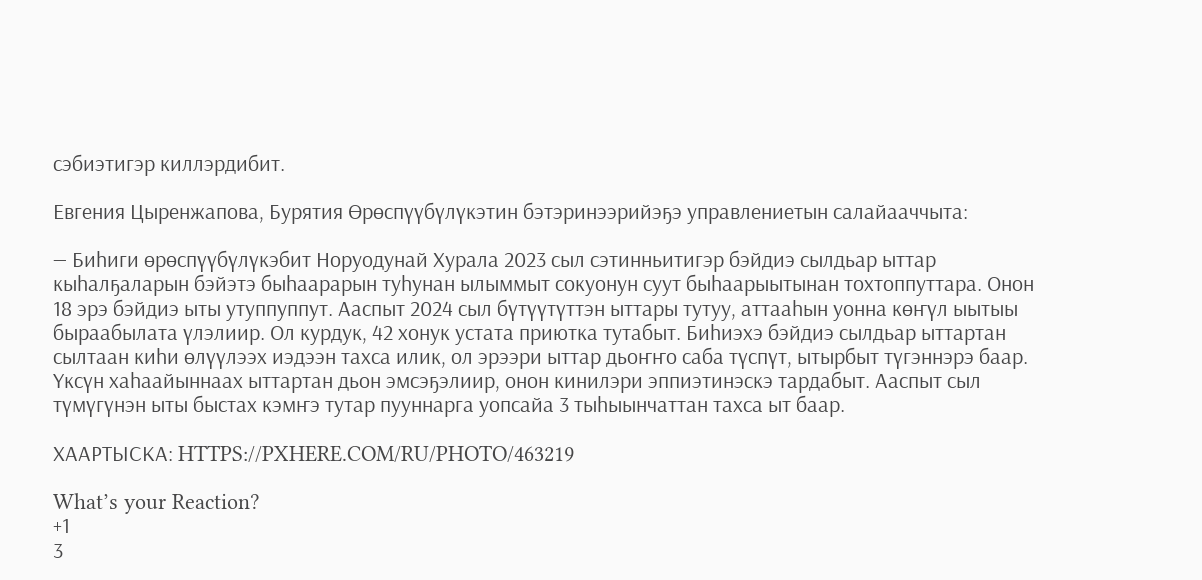сэбиэтигэр киллэрдибит.

Евгения Цыренжапова, Бурятия Өрөспүүбүлүкэтин бэтэринээрийэҕэ управлениетын салайааччыта:

— Биһиги өрөспүүбүлүкэбит Норуодунай Хурала 2023 сыл сэтинньитигэр бэйдиэ сылдьар ыттар кыһалҕаларын бэйэтэ быһаарарын туһунан ылыммыт сокуонун суут быһаарыытынан тохтоппуттара. Онон 18 эрэ бэйдиэ ыты утуппуппут. Ааспыт 2024 сыл бүтүүтүттэн ыттары тутуу, аттааһын уонна көҥүл ыытыы быраабылата үлэлиир. Ол курдук, 42 хонук устата приютка тутабыт. Биһиэхэ бэйдиэ сылдьар ыттартан сылтаан киһи өлүүлээх иэдээн тахса илик, ол эрээри ыттар дьоҥҥо саба түспүт, ытырбыт түгэннэрэ баар. Үксүн хаһаайыннаах ыттартан дьон эмсэҕэлиир, онон кинилэри эппиэтинэскэ тардабыт. Ааспыт сыл түмүгүнэн ыты быстах кэмҥэ тутар пууннарга уопсайа 3 тыһыынчаттан тахса ыт баар.

ХААРТЫСКА: HTTPS://PXHERE.COM/RU/PHOTO/463219

What’s your Reaction?
+1
3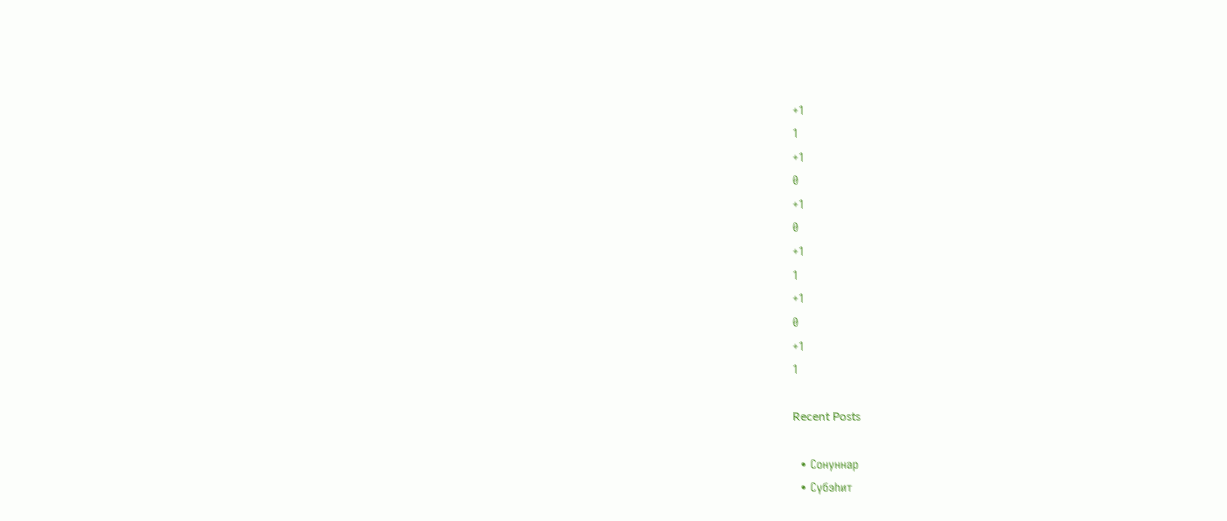+1
1
+1
0
+1
0
+1
1
+1
0
+1
1

Recent Posts

  • Сонуннар
  • Сүбэһит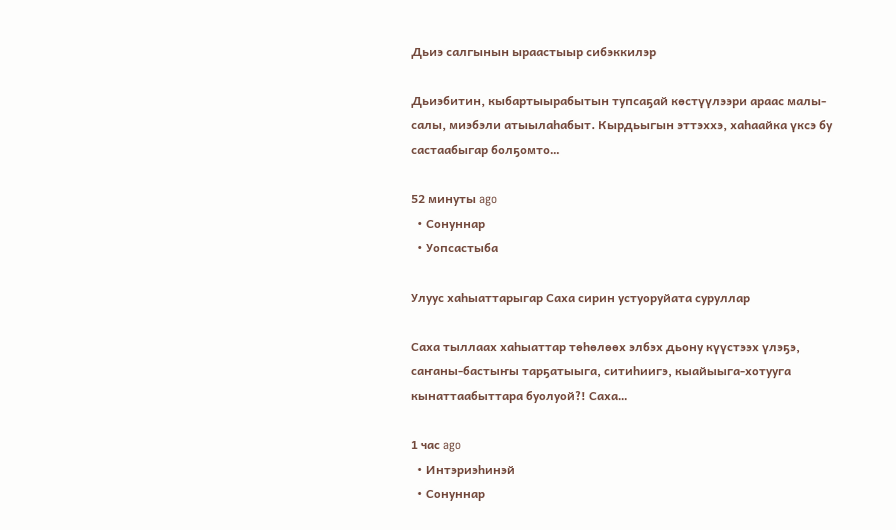Дьиэ салгынын ыраастыыр сибэккилэр

Дьиэбитин, кыбартыырабытын тупсаҕай көстүүлээри араас малы-салы, миэбэли атыылаһабыт. Кырдьыгын эттэххэ, хаһаайка үксэ бу састаабыгар болҕомто…

52 минуты ago
  • Сонуннар
  • Уопсастыба

Улуус хаһыаттарыгар Саха сирин устуоруйата суруллар

Саха тыллаах хаһыаттар төһөлөөх элбэх дьону күүстээх үлэҕэ, саҥаны-бастыҥы тарҕатыыга, ситиһиигэ, кыайыыга-хотууга кынаттаабыттара буолуой?! Саха…

1 час ago
  • Интэриэһинэй
  • Сонуннар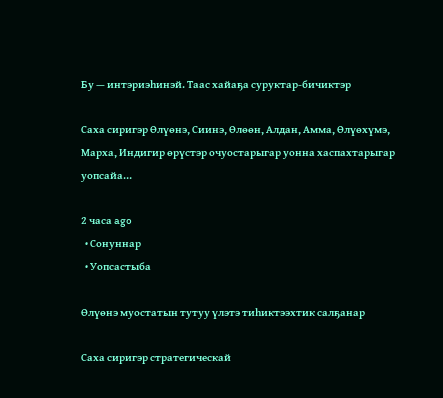Бу — интэриэһинэй. Таас хайаҕа суруктар-бичиктэр

Саха сиригэр Өлүөнэ, Сиинэ, Өлөөн, Алдан, Амма, Өлүөхүмэ, Марха, Индигир өрүстэр очуостарыгар уонна хаспахтарыгар уопсайа…

2 часа ago
  • Сонуннар
  • Уопсастыба

Өлүөнэ муостатын тутуу үлэтэ тиһиктээхтик салҕанар

Саха сиригэр стратегическай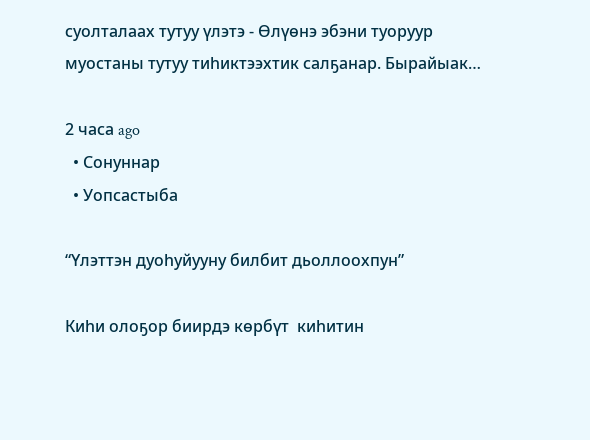суолталаах тутуу үлэтэ - Өлүөнэ эбэни туоруур муостаны тутуу тиһиктээхтик салҕанар. Бырайыак…

2 часа ago
  • Сонуннар
  • Уопсастыба

“Үлэттэн дуоһуйууну билбит дьоллоохпун”

Киһи олоҕор биирдэ көрбүт  киһитин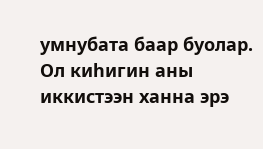умнубата баар буолар. Ол киһигин аны иккистээн ханна эрэ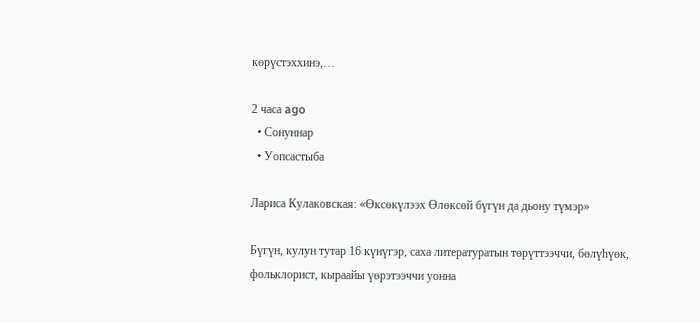көрүстэххинэ,…

2 часа ago
  • Сонуннар
  • Уопсастыба

Лариса Кулаковская: «Өксөкүлээх Өлөксөй бүгүн да дьону түмэр»

Бүгүн, кулун тутар 16 күнүгэр, саха литературатын төрүттээччи, бөлүһүөк, фольклорист, кыраайы үөрэтээччи уонна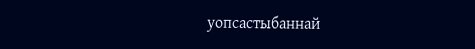уопсастыбаннай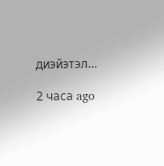диэйэтэл…

2 часа ago